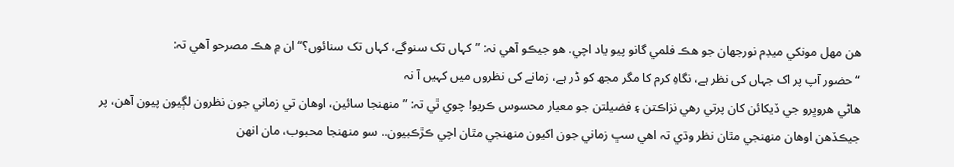هن مھل مونکي ميڊم نورجھان جو هڪ فلمي گانو پيو ياد اچي. هو جيڪو آهي نہ: ”کہاں تک سنوگے، کہاں تک سنائوں؟“ ان ۾ هڪ مصرحو آهي تہ:
“حضور آپ پر اک جہاں کی نظر ہے، نگاہِ کرم کا مگر مجھ کو ڈر ہے، زمانے کی نظروں میں کہیں آ نہ
هاڻي هروڀرو جي ڏيکائن کان پرتي رهي نزاڪتن ۽ فضيلتن جو معيار محسوس ڪريو! چوي ٿي تہ: ”منھنجا سائين، اوهان تي زماني جون نظرون لڳيون پيون آهن، پر جيڪڏهن اوهان منھنجي مٿان نظر وڌي تہ اهي سڀ زماني جون اکيون منھنجي مٿان اچي ڪڙڪبيون.. سو منھنجا محبوب، مان انهن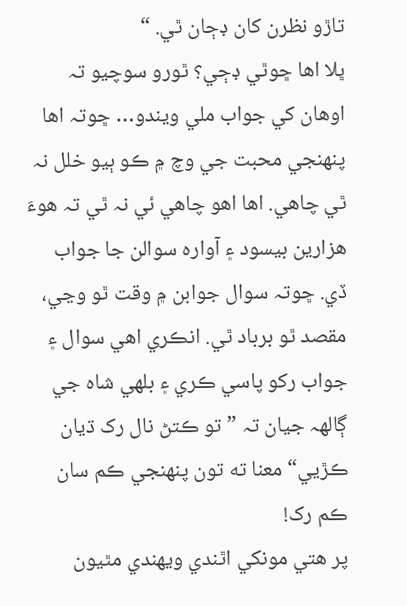تاڙو نظرن کان ڊڄان ٿي. “
ڀلا اها ڇوٿي ڊڄي؟ ٿورو سوچيو تہ اوهان کي جواب ملي ويندو… ڇوتہ اها پنھنجي محبت جي وچ ۾ ڪو ٻيو خلل نہ ٿي چاهي. اها اهو چاهي ئي نہ ٿي تہ هوءَ هزارين بيسود ۽ آوارہ سوالن جا جواب ڏي. ڇوتہ سوال جوابن ۾ وقت ٿو وڃي، مقصد ٿو برباد ٿي. انڪري اهي سوال ۽ جواب رکو پاسي ڪري ۽ بلهي شاه جي ڳالهہ جيان تہ ”تو ڪتڻ نال رک ڌيان ڪڙيي“ معنا ته تون پنھنجي ڪم سان ڪم رک!
پر هتي مونکي اٿندي ويھندي مٿيون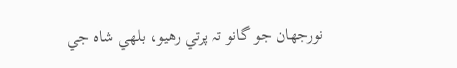نورجھان جو گانو تہ پرتي رهيو، بلهي شاه جي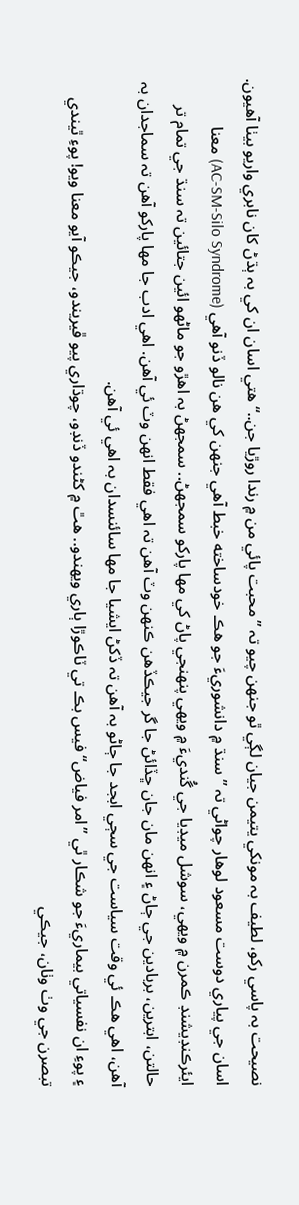نصيحت بہ پاسي رکو، لطيف بہ مونکي يتيمن جيان لڳي ٿو جنھن چيو تہ ”محبت پائي من ۾ رندا روڙيا جن..“ هتي اسان ان کي بہ ٻڌڻ کان نابري واريو بيٺا آهيون. اسان جي پياري دوست مسعود لوهار چواڻي تہ ”سنڌ ۾ دانشوريءَ جو هڪ خودساخته خبط آهي جنهن کي هن نالو ڏنو آهي (AC-SM-Silo Syndrome) معنا ايئرڪنڊيشنڊ ڪمرن ۾ ويھي، سوشل ميڊيا جي گُنديءَ ۾ ويھي پنھنجي پاڻ کي مھا پارکو سمجهڻ.. سمجهڻ بہ اهڙو جو ماڻهو ائين جتائين تہ سنڌ جي تمام تر حالتن، ابترين، بربادين جي ڄاڻ ۽ انهن مان جان ڇڏائڻ جا گر جيڪڏهن ڪنھن وٽ آهن تہ اهي فقط انهن وٽ ئي آهن. اهي ادب جا مھا پارکو آهن تہ سماجدان بہ آهن، اهي هڪ ئي وقت سياست جي سڄي ابجد جا ڄاڻو بہ آهن تہ ڏکڻ ايشيا جا مھا سائنسدان بہ اهي ئي آهن.
۽ پوءِ ان نفسياتي بيماريءَ جو شڪار ٿي ”امر فياض“ فيس بڪ تي ٽاڪوڙا ٻاري ويھندو.. هٿ ۾ کڻندو ڏنڊو، چوڌاري پيو ڦيريندو، جيڪو آيو معنا ويو! پوءِ ٿيندي تبصرن جي وٺ وٺان، جيڪي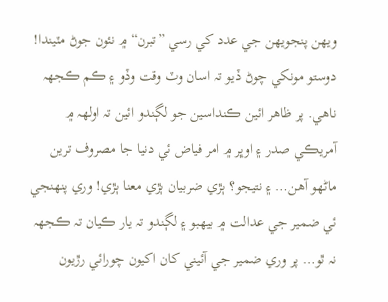ويھن پنجويھن جي عدد کي رسي ”تبرن“ ۾ نئون جوڻ مٽيندا!
دوستو مونکي چوڻ ڏيو تہ اسان وٽ وقت وڏو ۽ ڪم ڪجهہ ناهي. پر ظاهر ائين ڪنداسين جو لڳندو ائين تہ اولهہ ۾ آمريڪي صدر ۽ اوڀر ۾ امر فياض ئي دنيا جا مصروف ترين ماڻهو آهن… ۽ نتيجو؟ ٻڙي ضربيان ٻڙي معنا ٻڙي! وري پنھنجي ئي ضمير جي عدالت ۾ بيھبو ۽ لڳندو تہ يار ڪيان تہ ڪجهہ نہ ٿو… پر وري ضمير جي آئيني کان اکيون چورائي رڙيون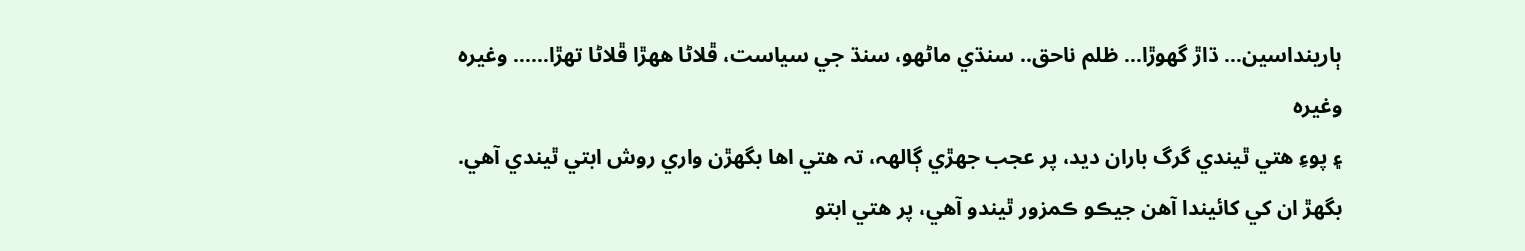ٻارينداسين… ڌاڙ گهوڙا… ظلم ناحق.. سنڌي ماڻهو، سنڌ جي سياست، ڦلاڻا ھھڙا ڦلاڻا تھڙا…… وغيرہ وغيرہ
۽ پوءِ هتي ٿيندي گرگ باران ديد، پر عجب جھڙي ڳالهہ، تہ هتي اھا بگهڙن واري روش ابتي ٿيندي آهي. بگهڙ ان کي کائيندا آهن جيڪو ڪمزور ٿيندو آهي، پر هتي ابتو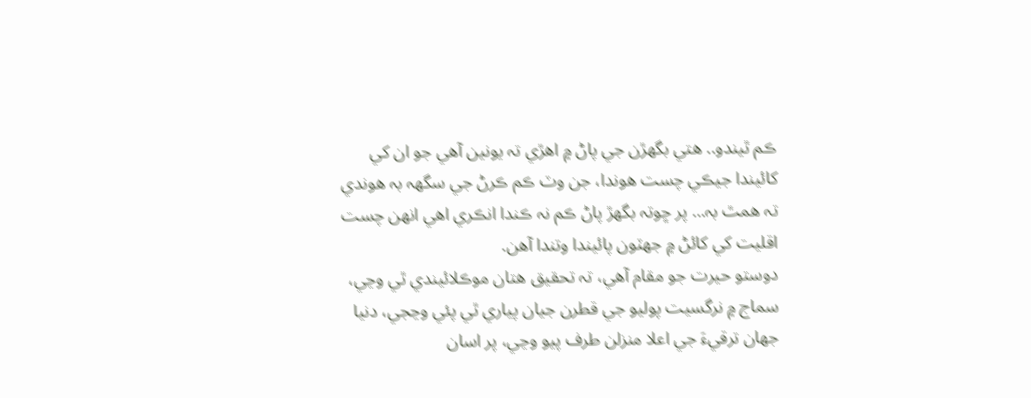ڪم ٿيندو.. هتي بگهڙن جي پاڻ ۾ اهڙي تہ يونين آهي جو ان کي کائيندا جيڪي چست هوندا، جن وٽ ڪم ڪرڻ جي سگهہ بہ هوندي تہ همٿ بہ… پر ڇوتہ بگهڙ پاڻ ڪم نہ ڪندا انڪري اهي انهن چست اقليت کي کائڻ ۾ جهٽون پائيندا وتندا آهن.
دوستو حيرت جو مقام آهي، تہ تحقيق هتان موڪلائيندي ٿي وڃي، سماج ۾ نرگسيت پوليو جي قطرن جيان پياري ٿي پئي وڃجي، دنيا جھان ترقيءَ جي اعلا منزلن طرف پيو وڃي، پر اسان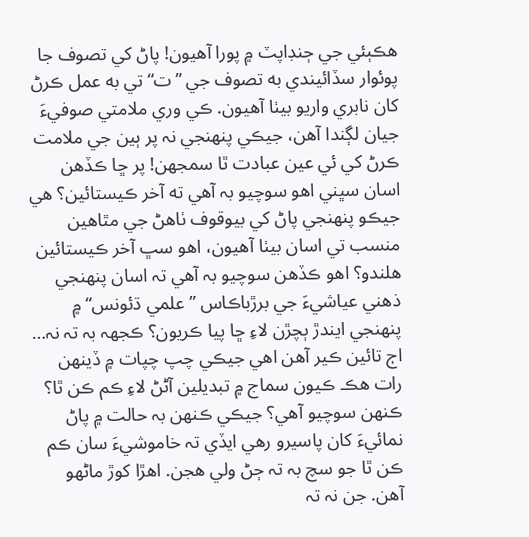هڪٻئي جي ڄنڊاپٽ ۾ پورا آهيون! پاڻ کي تصوف جا پوئوار سڏائيندي به تصوف جي ”ت“ تي به عمل ڪرڻ کان نابري واريو بيٺا آهيون. ڪي وري ملامتي صوفيءَ جيان لڳندا آهن، جيڪي پنھنجي نہ پر ٻين جي ملامت ڪرڻ کي ئي عين عبادت ٿا سمجهن! پر ڇا ڪڏهن اسان سڀني اهو سوچيو بہ آهي ته آخر ڪيستائين؟ هي جيڪو پنھنجي پاڻ کي بيوقوف ٺاهڻ جي مٿاهين منسب تي اسان بيٺا آهيون، اهو سڀ آخر ڪيستائين هلندو؟ اهو ڪڏهن سوچيو بہ آهي تہ اسان پنھنجي ذهني عياشيءَ جي برڙباڪاس ”علمي ڌئونس“ ۾ پنھنجي ايندڙ ٻچڙن لاءِ ڇا پيا ڪريون؟ ڪجهہ بہ تہ نہ…
اڄ تائين ڪير آهن اهي جيڪي چپ چپات ۾ ڏينھن رات هڪ ڪيون سماج ۾ تبديلين آڻڻ لاءِ ڪم ڪن ٿا؟ ڪنھن سوچيو آهي؟ جيڪي ڪنھن بہ حالت ۾ پاڻ نمائيءَ کان پاسيرو رهي ايڏي تہ خاموشيءَ سان ڪم ڪن ٿا جو سچ بہ تہ ڄڻ ولي هجن. اهڙا کوڙ ماڻهو آهن. جن نہ تہ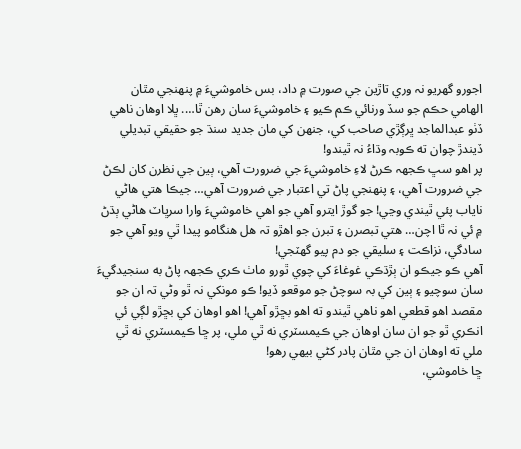اجورو گهريو نہ وري تاڙين جي صورت ۾ داد، بس خاموشيءَ ۾ پنھنجي مٿان الھامي حڪم جو سڏ ورنائي ڪم ڪيو ۽ خاموشيءَ سان رهن ٿا…. ڀلا اوهان ناهي ڏٺو عبدالماجد ڀرڳڙي صاحب کي، جنھن کي مان جديد سنڌ جو حقيقي تبديلي ڏيندڙ چوان ته ڪوبہ وڌاءُ نہ ٿيندو!
پر اهو سڀ ڪجهہ ڪرڻ لاءِ خاموشيءَ جي ضرورت آهي، ٻين جي نظرن کان لڪڻ جي ضرورت آهي، ۽ پنھنجي پاڻ تي اعتبار جي ضرورت آهي… جيڪا هتي هاڻي ناياب پئي ٿيندي وڃي! جو گوڙ ايترو آهي جو اهي خاموشيءَ وارا سرڀاٽ هاڻي ٻڌڻ ۾ ئي نہ ٿا اچن… هتي تبصرن ۽ تبرن جو اهڙو تہ هل هنگامو پيدا ٿي ويو آهي جو سادگي، نزاڪت ۽ سليقي جو دم پيو گهٽجي!
آهي ڪو جيڪو ان ٻڙڌڪي غوغاءَ کي چوي ٿورو ماٺ ڪري ڪجهہ پاڻ به سنجيدگيءَ سان سوچيو ۽ ٻين کي بہ سوچڻ جو موقعو ڏيو! ڪو مونکي نہ ٿو وڻي تہ ان جو مقصد اهو قطعي اهو ناهي ٿيندو ته اهو بڇڙو آهي! اهو اوهان کي بڇڙو لڳي ئي انڪري ٿو جو ان سان اوهان جي ڪيمسٽري نه ٿي ملي، پر ڇا ڪيمسٽري نه ٿي ملي ته اوهان ان جي مٿان پادر کڻي بيھي رهو!
ڇا خاموشي،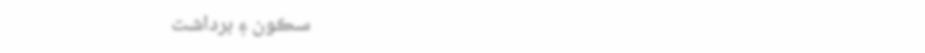سڪون ۽ برداشت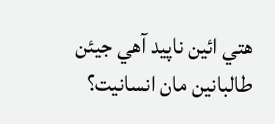هتي ائين ناپيد آهي جيئن طالبانين مان انسانيت؟